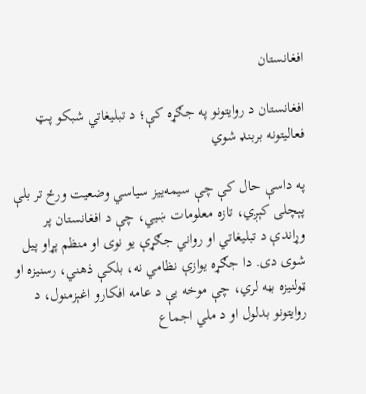افغانستان

افغانستان د روایتونو په جګړه کې؛ د تبلیغاتي شبکو پټ فعالیتونه بربنډ شوي

په داسې حال کې چې سیمه‌ییز سیاسي وضعیت ورځ تر بلې پېچلی کېږي، تازه معلومات ښيي، چې د افغانستان پر وړاندې د تبلیغاتي او رواني جګړې یو نوی او منظم پړاو پیل شوی دی. دا جګړه یوازې نظامي نه، بلکې ذهني، رسنیزه او ټولنیزه بڼه لري، چې موخه یې د عامه افکارو اغېزمنول، د روایتونو بدلول او د ملي اجماع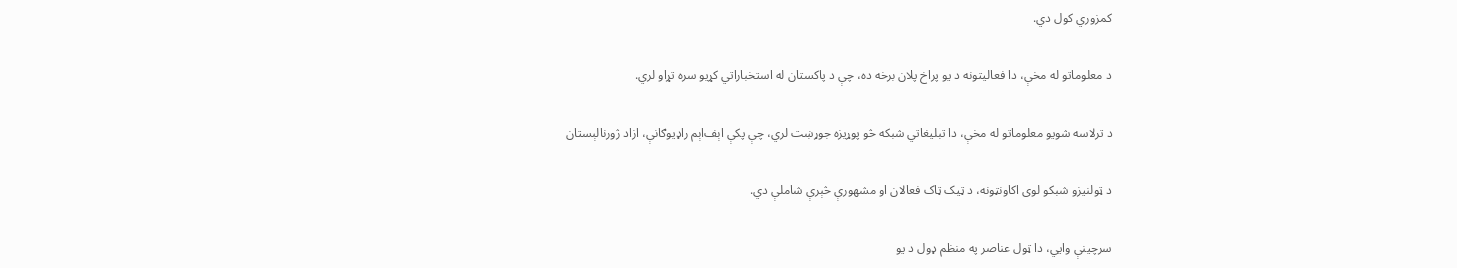کمزوري کول دي.

د معلوماتو له مخې، دا فعالیتونه د یو پراخ پلان برخه ده، چې د پاکستان له استخباراتي کړیو سره تړاو لري.

د ترلاسه شویو معلوماتو له مخې، دا تبلیغاتي شبکه څو پوړیزه جوړښت لري، چې پکې اېف‌اېم راډیوګانې، ازاد ژورنالېستان

د ټولنیزو شبکو لوی اکاونټونه، د ټیک ټاک فعالان او مشهورې څېرې شاملې دي.

سرچینې وایي، دا ټول عناصر په منظم ډول د یو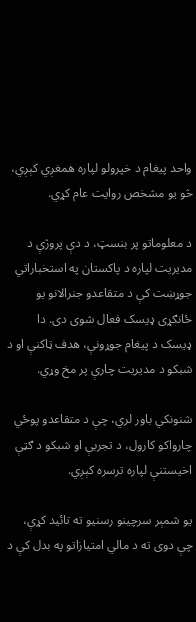واحد پیغام د خپرولو لپاره همغږي کېږي، څو یو مشخص روایت عام کړي.

د معلوماتو پر بنسټ، د دې پروژې د مدیریت لپاره د پاکستان په استخباراتي جوړښت کې د متقاعدو جنرالانو یو ځانګړی ډیسک فعال شوی دی. دا ډیسک د پیغام جوړونې، هدف ټاکنې او د شبکو د مدیریت چارې پر مخ وړي.

شنونکي باور لري، چې د متقاعدو پوځي چارواکو کارول، د تجربې او شبکو د ګټې اخیستنې لپاره ترسره کېږي.

یو شمېر سرچینو رسنیو ته تائید کړې، چې دوی ته د مالي امتیازاتو په بدل کې د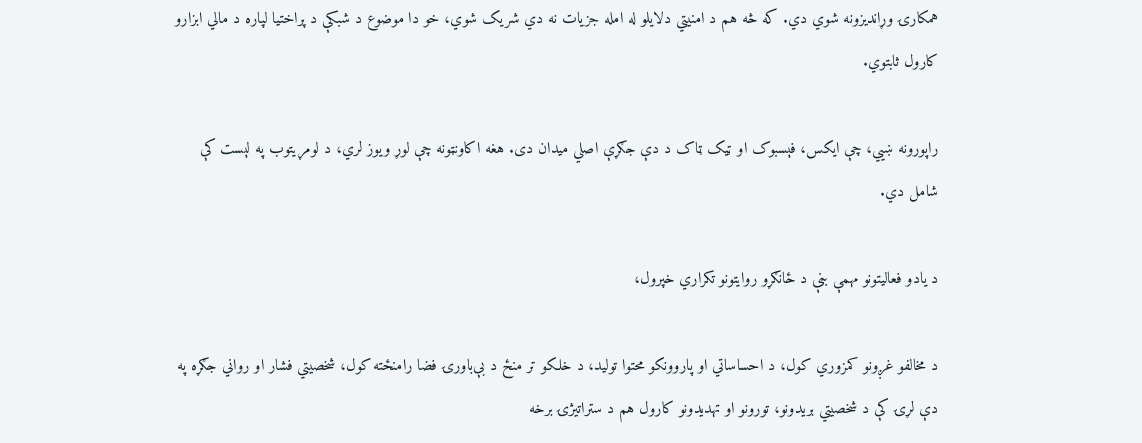همکارۍ وړاندیزونه شوي دي. که څه هم د امنیتي دلایلو له امله جزیات نه دي شریک شوي، خو دا موضوع د شبکې د پراختیا لپاره د مالي ابزارو کارول ثابتوي.

راپورونه ښيي، چې ایکس، فېسبوک او ټیک ټاک د دې جګړې اصلي میدان دی. هغه اکاونټونه چې لوړ ویوز لري، د لومړیتوب په لېست کې شامل دي.

د یادو فعالیتونو مهمې بڼې د ځانګړو روایتونو تکراري خپرول،

د مخالفو غږونو کمزوري کول، د احساساتي او پاروونکو محتوا تولید، د خلکو تر منځ د بې‌باورۍ فضا رامنځته کول، شخصیتي فشار او رواني جګړه په دې لړۍ کې د شخصیتي بریدونو، تورونو او تهدیدونو کارول هم د ستراتیژۍ برخه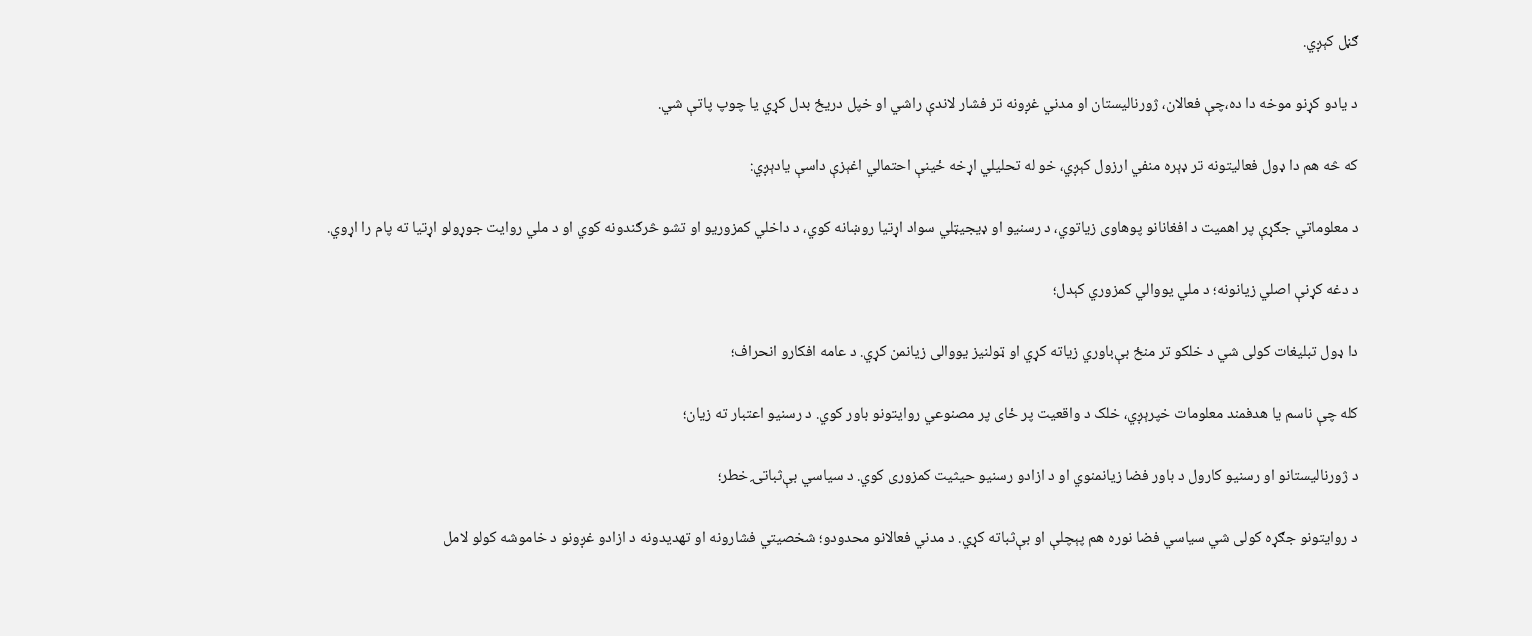ګڼل کېږي.

د یادو کړنو موخه دا ده،چې فعالان، ژورنالیستان او مدني غږونه تر فشار لاندې راشي او خپل دریځ بدل کړي یا چوپ پاتې شي.

که څه هم دا ډول فعالیتونه تر ډېره منفي ارزول کېږي، خو له تحلیلي اړخه ځینې احتمالي اغېزې داسې یادېږي:

د معلوماتي جګړې پر اهمیت د افغانانو پوهاوی زیاتوي، د رسنیو او ډیجیټلي سواد اړتیا روښانه کوي، د داخلي کمزوریو او تشو څرګندونه کوي او د ملي روایت جوړولو اړتیا ته پام را اړوي.

د دغه کړنې اصلي زیانونه؛ د ملي یووالي کمزوري کېدل؛

دا ډول تبلیغات کولی شي د خلکو تر منځ بې‌باوري زیاته کړي او ټولنیز یووالی زیانمن کړي. د عامه افکارو انحراف؛

کله چې ناسم یا هدفمند معلومات خپرېږي، خلک د واقعیت پر ځای پر مصنوعي روایتونو باور کوي. د رسنیو اعتبار ته زیان؛

د ژورنالیستانو او رسنیو کارول د باور فضا زیانمنوي او د ازادو رسنیو حیثیت کمزوری کوي. د سیاسي بې‌ثباتۍ خطر؛

د روایتونو جګړه کولی شي سیاسي فضا نوره هم پېچلې او بې‌ثباته کړي. د مدني فعالانو محدودو؛ شخصیتي فشارونه او تهدیدونه د ازادو غږونو د خاموشه کولو لامل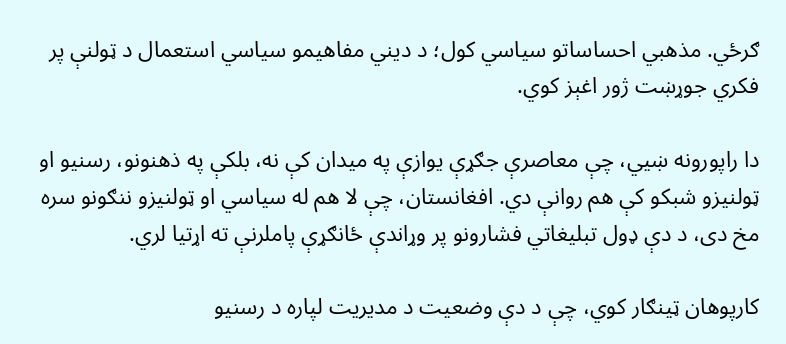ګرځي. مذهبي احساساتو سیاسي کول؛ د دیني مفاهیمو سیاسي استعمال د ټولنې پر فکري جوړښت ژور اغېز کوي.

دا راپورونه ښيي، چې معاصرې جګړې یوازې په میدان کې نه، بلکې په ذهنونو، رسنیو او ټولنیزو شبکو کې هم روانې دي. افغانستان، چې لا هم له سیاسي او ټولنیزو ننګونو سره مخ دی، د دې ډول تبلیغاتي فشارونو پر وړاندې ځانګړې پاملرنې ته اړتیا لري.

کارپوهان ټینګار کوي، چې د دې وضعیت د مدیریت لپاره د رسنیو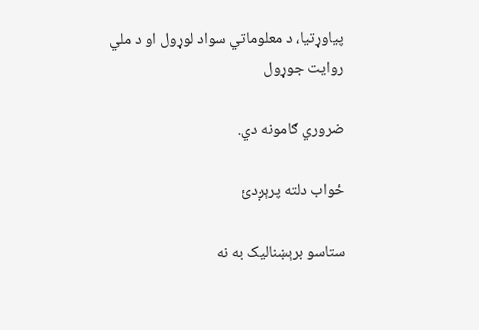پیاوړتیا، د معلوماتي سواد لوړول او د ملي روایت جوړول

ضروري ګامونه دي.

ځواب دلته پرېږدئ

ستاسو برېښناليک به نه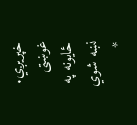خپريږي. غوښتى ځایونه په نښه شوي *